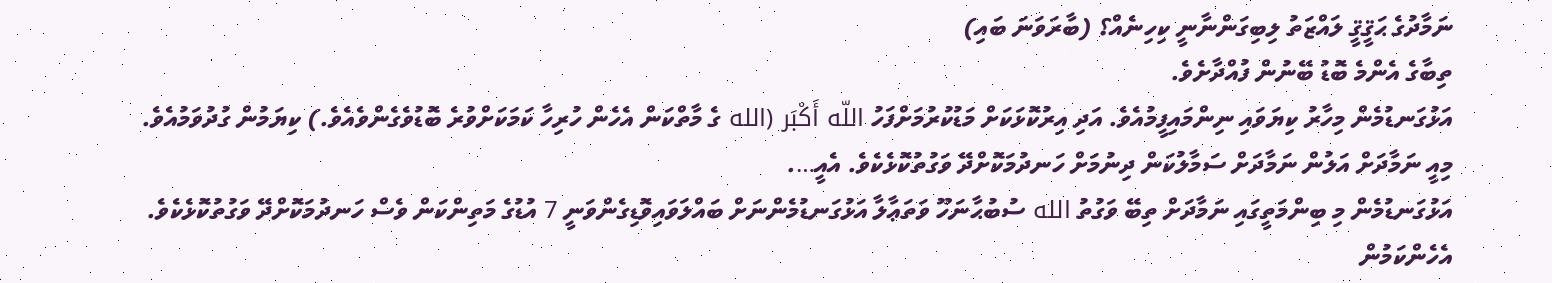ނަމާދުގެ ޙަޤީޤީ ލައްޒަތު ލިބިގަންނާނީ ކިހިނެއް؟ (ބާރަވަނަ ބައި)
ތިބާގެ އެންމެ ބޮޑު ބޭނުން ފުއްދާށެވެ.
އަޅުގަނޑުމެން މިހާރު ކިޔަވައި ނިންމައިފީމުއެވެ. އަދި އިރުކޮޅަކަށް މަޑުކުރުމަށްފަހު اللّه أَكْبَر (الله ގެ މާތްކަން އެހެން ހުރިހާ ކަމަކަށްވުރެ ބޮޑުވެގެންވެއެވެ.) ކިޔަމުން ގުދުވަމުއެވެ. މިއީ ނަމާދަށް އަލުން ނަމާދަށް ސަމާލުކަން ދިނުމަށް ހަނދުމަކޮށްދޭ ވަގުތުކޮޅެކެވެ. އެއީ….
އަޅުގަނޑުމެން މި ބިންމަތީގައި ނަމާދަށް ތިބޭ ވަގުތު الله ސުބުޙާނަހޫ ވަތަޢާލާ އަޅުގަނޑުމެންނަށް ބައްލަވައިވޮޑިގެންވަނީ 7 އުޑުގެ މަތިންކަން ވެސް ހަނދުމަކޮށްދޭ ވަގުތުކޮޅެކެވެ. އެހެންކަމުން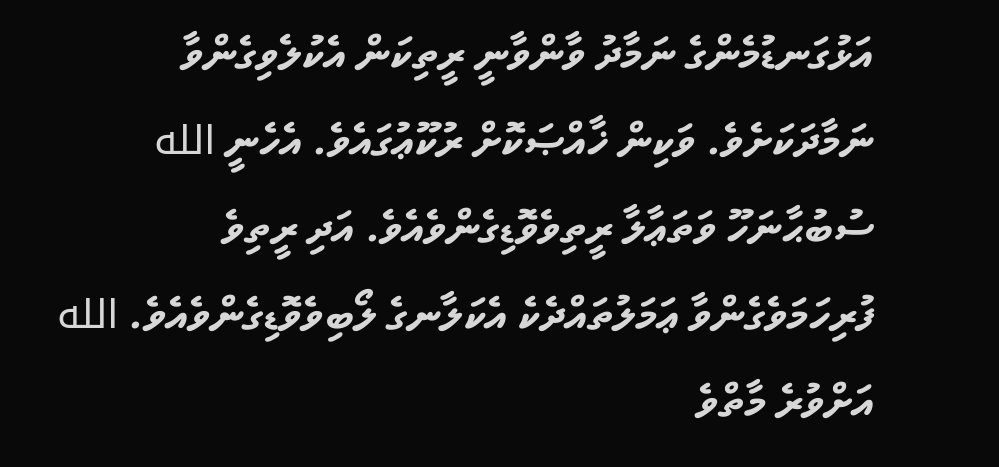އަޅުގަނޑުމެންގެ ނަމާދު ވާންވާނީ ރީތިކަން އެކުލެވިގެންވާ ނަމާދަކަށެވެ. ވަކިން ޚާއްޞަކޮށް ރުކޫޢުގައެވެ. އެހެނީ الله ސުބުޙާނަހޫ ވަތަޢާލާ ރީތިވެވޮޑިގެންވެއެވެ. އަދި ރީތިވެ ފުރިހަމަވެގެންވާ ޢަމަލުތައްދެކެ އެކަލާނގެ ލޯބިވެވޮޑިގެންވެއެވެ. الله އަށްވުރެ މާތްވެ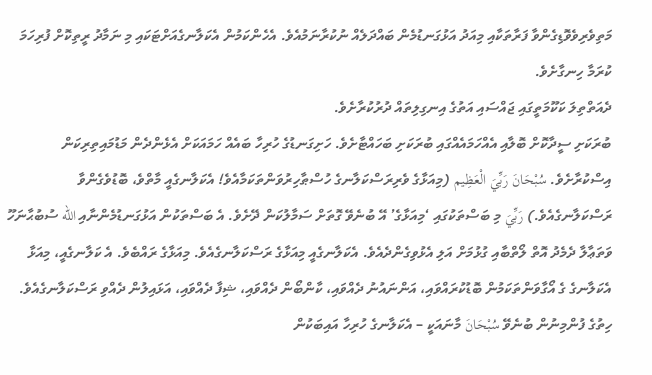މަތިވެރިވެވޮޑިގެންވާ ފަރާތަކާއި މިއަދު އަޅުގަނޑުމެން ބައްދަލެއް ނުކުރާނަމުއެވެ. އެހެންކަމުން އެކަލާނގެއަށްޓަކައި މި ނަމާދު ރީތިކޮށް ފުރިހަމަ ކުރަމާ ހިނގާށެވެ.
ދެއަތްތިލަ ކަކޫމަތީގައި ޖައްސައި އަތުގެ އިނގިލިތައް ދުރުކުރާށެވެ.
ބުރަކަށި ސީދާކޮށް ބޮލާއި އެއްހަމައެއްގައި ބުރަކަށި ބަހައްޓާށެވެ. ހަށިގަނޑުގެ ހުރިހާ ބައެއް ހަމައަކަށް އެޅެންދެން މަޑުމައިތިރިކަން އިސްކުރާށެވެ. سُبْحَانَ رَبِّيَ الْعَظِيم (މިއަޅާގެ ވެރިރަސްކަލާނގެ ހުސްޠާހިރުވަންތަކަމާއެވެ! އެކަލާނގެއީ މާތްވެ، ބޮޑުވެގެންވާ ރަސްކަލާނގެއެވެ.) رَبِّيَ މި ބަސްތަކުގައި ‘މިއަޅާގެ’ އޭ ބުނެވޭ ގޮތަށް ސަމާލުކަން ދޭށެވެ. އެ ބަސްތަކުން އަޅުގަނޑުމެންނާއި الله ސުބުޙާނަހޫ ވަތަޢާލާ ދެމެދު އޮތް ލޯތްބާއި ގުޅުމަށް އަލި އެޅުވިގެންދެއެވެ. އެކަލާނގެއީ މިއަޅާގެ ރަސްކަލާނގެއެވެ. މިއަޅާގެ ރައްބެވެ. އެ ކަލާނގެއީ، މިއަޅާ އެކަލާނގެ ގެ އޯގާވަންތަކަމުން ބޮޑުކުރައްވައި، އަންނައުނު ދެއްވައި، ކާންބޯން ދެއްވައި، ޝިފާ ދެއްވައި، އަޅައިލުން ދެއްވި ރަސްކަލާނގެއެވެ. ހިތުގެ ފުންމިނުން ބުނެވޭ سُبْحَانَ މާނައަކީ – އެކަލާނގެ ހުރިހާ އައިބަކުން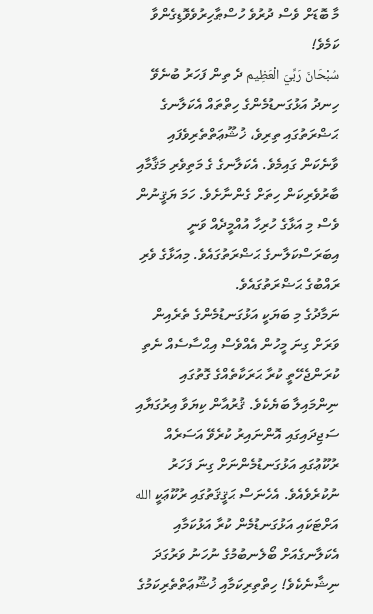މާ ބޮޑަށް ވެސް ދުރުވެ ހުސްޠާހިރުވެވޮޑިގެންވާ ކަމެވެ!
سُبْحَانَ رَبِّيَ الْعَظِيم ދެ ތިން ފަހަރު ބުނެވޭ ހިނދު އަޅުގަނޑުމެންގެ ހިތްތައް އެކަލާނގެ ޙަޟްރަތުގައި ތިރިވެ، ޚުޝޫޢަތްތެރިވެފައި ވާނެކަން ގައިމެވެ. އެކަލާނގެ ގެ މަތިވެރި މަޤާމާއި ބާރުވެރިކަން ހިތަށް ގެންނާށެވެ. ހަމަ ޔަޤީނުން ވެސް މި އަޅާގެ ހުރިހާ އުއްމީދެއް ވަނީ އިބަރަސްކަލާނގެ ޙަޟްރަތުގައެވެ. މިއަޅާގެ ވެރި ރައްބުގެ ޙަޟްރަތުގައެވެ.
ނަމާދުގެ މި ބަޔަކީ އަޅުގަނޑުމެންގެ ތެރެއިން ވަރަށް ގިނަ މީހުން އެއްވެސް އިޙްސާސެއް ނެތި ކުރަންޖެހޭތީ ކުރާ ޙަރަކާތެއްގެ ގޮތުގައި ނިންމައިލާ ބަޔެކެވެ. ޤުރުއާން ކިޔަވާ އިރުގަޔާއި ސަޖިދައިގައި އޮންނައިރު ކުރެވޭ އަސަރެއް ރުކޫޢުގައި އަޅުގަނޑުމެންނަށް ގިނަ ފަހަރު ނުކުރެވެއެވެ. އެހެނަސް ޙަޤީޤަތުގައި ރުކޫޢަކީ الله އަށްޓަކައި އަޅުގަނޑުމެން ކުރާ އަޅުކަމާއި އެކަލާނގެއަށް ބޯލެނބުމުގެ ނުހަނު ވަރުގަދަ ނިޝާނެކެވެ! ހިތްތިރިކަމާއި ޚުޝޫޢަތްތެރިކަމުގެ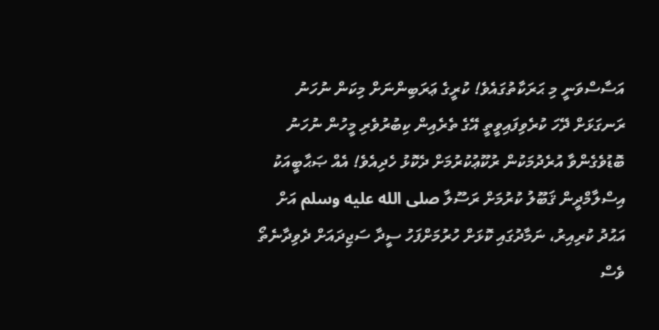އަސާސްވަނީ މި ޙަރަކާތުގައެވެ! ކުރީގެ ޢަރަބިންނަށް މިކަން ނުހަނު ރަނގަޅަށް ދޭހަ ކުރެވިފައިވީތީ އޭގެ ތެރެއިން ކިބުރުވެރި މީހުން ނުހަނު ބޮޑުވެގެންވާ އުރެދުމަކުން ރުކޫޢުކުރުމަށް ދެކޮޅު ހެދިއެވެ! އެއް ޞަޙާބީއަކު އިސްލާމްދީން ޤަބޫލު ކުރުމަށް ރަސޫލާ صلى الله عليه وسلم އަށް އަޙުދު ކުރިއިރު، ނަމާދުގައި ކޮޅަށް ހުރުމަށްފަހު ސީދާ ސަޖިދައަށް ދެވިދާނެތޯ ވެސް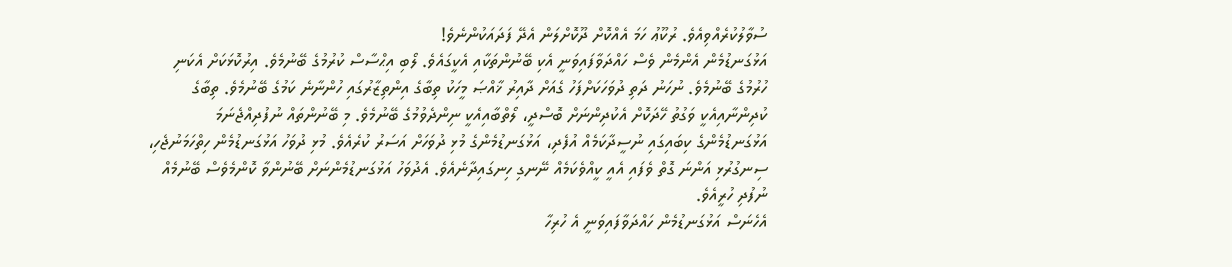ސުވާލުކުރެއްވިއެވެ. ރުކޫޢު ހަމަ އެއްކޮށް ދޫކޮށްލަން އެދޭ ފަދައަކުންނެވެ!
އަޅުގަނޑުމެން އެންމެން ވެސް ހައްދަވާފައިވަނީ އެކި ބޭނުންތަކާއި އެކީގައެވެ. ލޯބި އިޙްސާސް ކުރުމުގެ ބޭނުމެވެ. އިރުކޮޅަކަށް އެކަނި ހުރުމުގެ ބޭނުމެވެ. ނުހަނު ދަތި ދުވަހަކަށްފަހު ގެއަށް ދާއިރު ޚާއްޞަ މީހަކު ތިބާގެ އިންތިޒާރުގައި ހުންނާނެ ކަމުގެ ބޭނުމެވެ. ތިބާގެ ކުދިންނާއިއެކީ ވަގުތު ހޭދަކޮށް އެކުދިންނަށް ބޮސްދީ، ލޯތްބާއިއެކީ ނިންދެވުމުގެ ބޭނުމެވެ. މި ބޭނުންތައް ނުފުދިއްޖެނަމަ އަޅުގަނޑުމެންގެ ކިބައިގައި ނުސީދާކަމެއް އުފެދި، އަޅުގަނޑުމެންގެ މުޅި ދުވަހަށް އަސަރު ކުރެއެވެ. މުޅި ދުވަހު އަޅުގަނޑުމެން ހިތްހަމަނުޖެހި، ސިނގުރުޅި އަންނަ ގޮތް ވެފައި އެއީ ކީއްވެކަމެއް ނޭނގި ހިނގައިދާނެއެވެ. އެދުވަހު އަޅުގަނޑުމެންނަށް ބޭނުންވާ ކޮންމެވެސް ބޭނުމެއް ނުފުދި ހުރީއެވެ.
އެހެނަސް އަޅުގަނޑުމެން ހައްދަވާފައިވަނީ އެ ހުރިހާ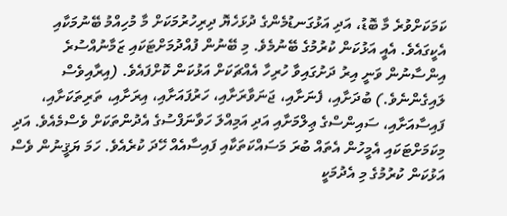ކަމަކަށްވުރެ މާ ބޮޑު، އަދި އަޅުގަނޑުމެންގެ ދުޅަހެޔޮ ދިރިހުރުމަކަށް މާ މުހިއްމު ބޭނުމަކާއި އެކީގައެވެ. އެއީ އަޅުކަން ކުރުމުގެ ބޭނުމެވެ. މި ބޭނުން ފުއްދުމަށްޓަކައި ޒަމާނުއްސުރެ އިންސާނުން ވަނީ އިރު ދަށުގައިވާ ހުރިހާ އެއްޗަކަށް އަޅުކަން ކޮށްފައެވެ. (އިރާއިވެސް ލައިގެންނެވެ.) ބުދަށާއި، ފެނަށާއި، ޖަނަވާރަށާއި، ހަރުފައަށާއި، އިރަށާއި، ތަރިތަކަށާއި، ފައިސާއަށާއި، ސައިންސްގެ ޢިލްމަށާއި އަދި އަމިއްލަ ހަވާނަފްސުގެ އެދުންތަކަށް ވެސްމެއެވެ. އަދި މިކަމަށްޓަކައި އެމީހުން އެތައް ބުރަ މަސައްކަތަކާއި ފައިސާއެއް ހޭދަ ކުރެއެވެ. ހަމަ ޔަޤީނުން ވެސް އަޅުކަން ކުރުމުގެ މި އެދުމަކީ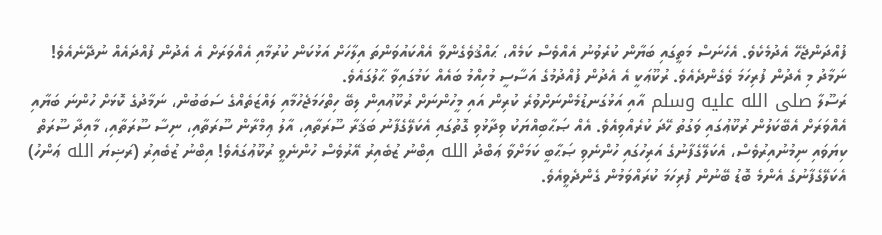ފުއްދަންޖެހޭ އެދުމެކެވެ. އެހެނަސް މަތީގައި ބަޔާން ކުރެވުނު އެއްވެސް ކަމެއް، ޙައްޤުވެގެންވާ އެއްކައުވަންތަ އިލާހަށް އަޅުކަން ކުރުމާއި އެއްވަރަށް އެ އެދުން ފުއްދައެއް ނުދޭނެއެވެ! ނަމާދު މި އެދުން ފުރިހަމަ ވެގެންދެއެވެ. ރުކޫޢަކީ އެ އެދުން ފުއްދުމުގެ އަސާސީ މުހިއްމު ބައެއް ކަމުގައިވާ ޙާލުގައެވެ.
ރަސޫލާ صلى الله عليه وسلم އާއި އަޅުގަނޑުމެންނަށްވުރެ ކުރިން އައި މީހުންނަށް ރުކޫޢުއިން ލިބޭ ހިތްހަމަޖެހުމާއި ލައްޒަތެއްގެ ސަބަބުން، ނަމާދުގެ ކޮޅަށް ހުންނަ ބަޔާއި އެއްވަރަށް އެބޭކަލުން ރުކޫޢުގައި ވަގުތު ހޭދަ ކުރެއްވިއެވެ. އެއް ޞަޙާބިއްޔަކު ވިދާޅުވި ގޮތުގައި އެކަލޭގެފާނު ބަޤަރާ ސޫރަތާއި، އާލު ޢިމްރާން ސޫރަތާއި، ނިސާ ސޫރަތާއި، މާއިދާ ސޫރަތް ކިޔަވައި ނިމުނުއިރުވެސް، އެކަލޭގެފާނުގެ އަރިހުގައި ހުންނެވި ޞަޙާބީ ކަމަށްވާ ޢަބްދު الله އިބްނު ޒުބެއިރު އޭރުވެސް ހުންނެވީ ރުކޫޢުގައެވެ! އިބްނު ޒުބެއިރު (ރަޟިޔަ الله ޢަންހު) އެކަލޭގެފާނުގެ އެންމެ ބޮޑު ބޭނުން ފުރިހަމަ ކުރައްވަމުން ގެންދެވީއެވެ.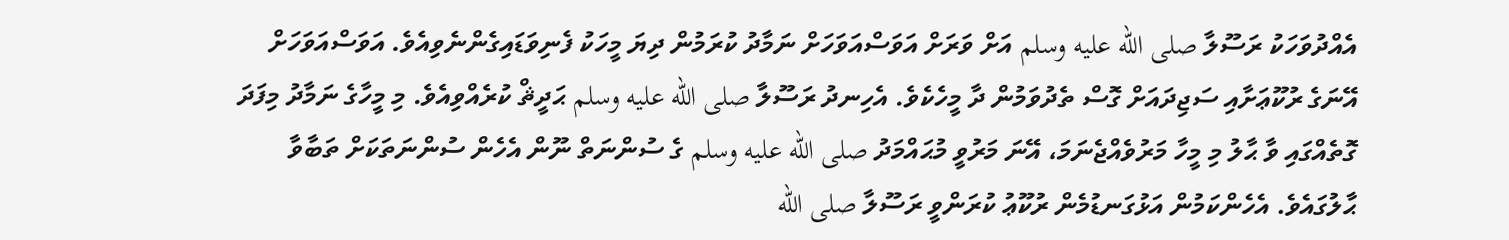އެއްދުވަހަކު ރަސޫލާ صلى الله عليه وسلم އަށް ވަރަށް އަވަސްއަވަހަށް ނަމާދު ކުރަމުން ދިޔަ މީހަކު ފެނިވަޑައިގެންނެވިއެވެ. އަވަސްއަވަހަށް އޭނަގެ ރުކޫޢަށާއި ސަޖިދައަށް ގޮސް ތެދުވަމުން ދާ މީހެކެވެ. އެހިނދު ރަސޫލާ صلى الله عليه وسلم ޙަދީޘް ކުރެއްވިއެވެ. މި މީހާގެ ނަމާދު މިފަދަ ގޮތެއްގައި ވާ ޙާލު މި މީހާ މަރުވެއްޖެނަމަ، އޭނަ މަރުވީ މުޙައްމަދު صلى الله عليه وسلم ގެ ސުންނަތް ނޫން އެހެން ސުންނަތަކަށް ތަބާވާ ޙާލުގައެވެ. އެހެންކަމުން އަޅުގަނޑުމެން ރުކޫޢު ކުރަންވީ ރަސޫލާ صلى الله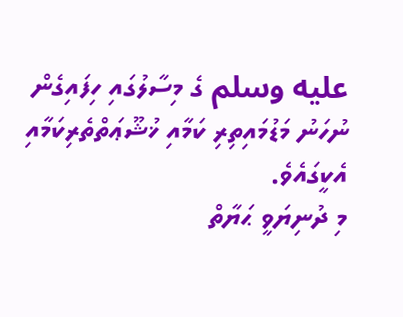عليه وسلم ގެ މިސާލުގައި ހިފައިގެން ނުހަނު މަޑުމައިތިރި ކަމާއި ޚުޝޫޢަތްތެރިކަމާއި އެކީގައެވެ.
މި ދުނިޔަވީ ޙަޔާތް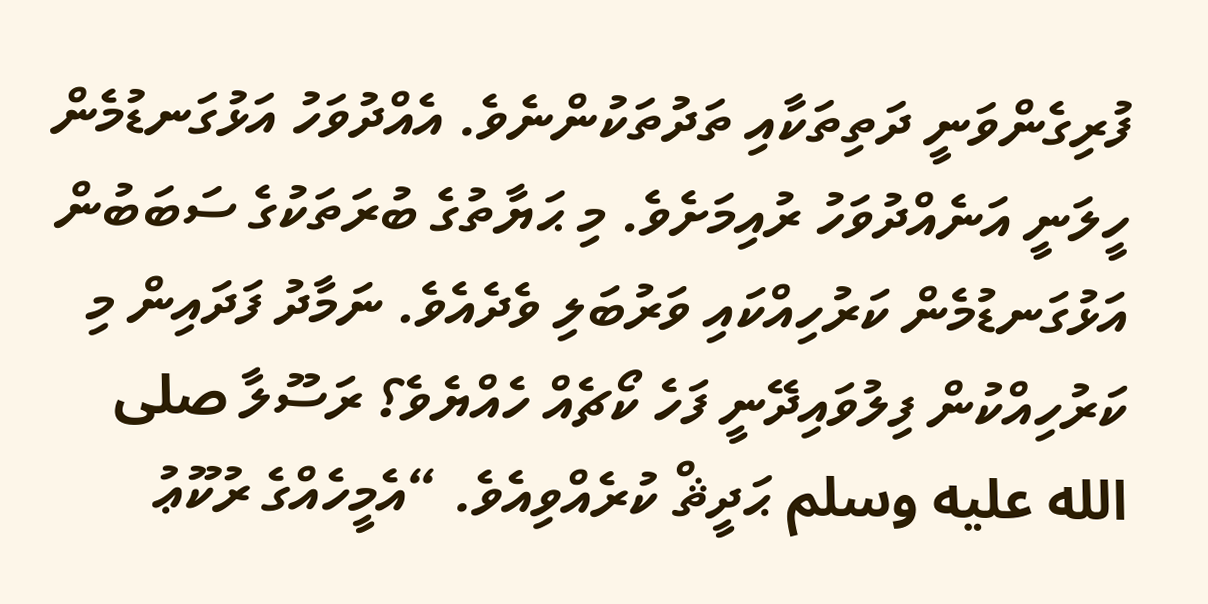ފުރިގެންވަނީ ދަތިތަކާއި ތަދުތަކުންނެވެ. އެއްދުވަހު އަޅުގަނޑުމެން ހީލަނީ އަނެއްދުވަހު ރުއިމަށެވެ. މި ޙަޔާތުގެ ބުރަތަކުގެ ސަބަބުން އަޅުގަނޑުމެން ކަރުހިއްކައި ވަރުބަލި ވެދެއެވެ. ނަމާދު ފަދައިން މި ކަރުހިއްކުން ފިލުވައިދޭނީ ފަހެ ކޯޗެއް ހެއްޔެވެ؟ ރަސޫލާ صلى الله عليه وسلم ޙަދީޘް ކުރެއްވިއެވެ. “އެމީހެއްގެ ރުކޫޢު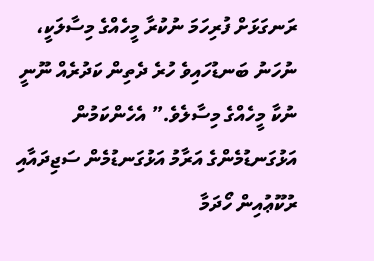ރަނގަޅަށް ފުރިހަމަ ނުކުރާ މީހެއްގެ މިސާލަކީ، ނުހަނު ބަނޑުހައިވެ ހުރެ ދެތިން ކަދުރެއް ނޫނީ ނުކާ މީހެއްގެ މިސާލެވެ.” އެހެންކަމުން އަޅުގަނޑުމެންގެ އަރާމު އަޅުގަނޑުމެން ސަޖިދައާއި ރުކޫޢުއިން ހޯދަމާ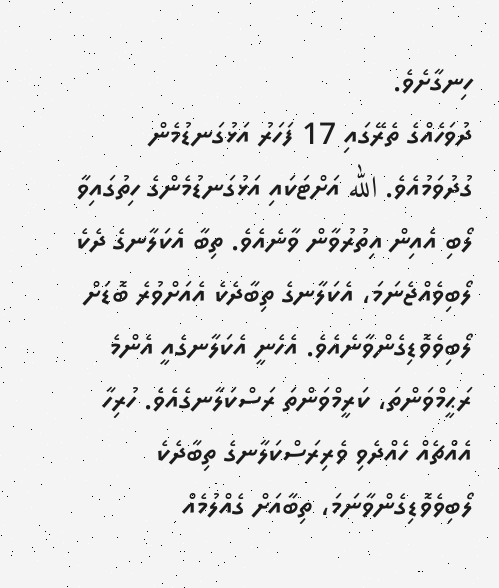ހިނގާށެވެ.
ދުވަހެއްގެ ތެރޭގައި 17 ފަހަރު އަޅުގަނޑުމެން ގުދުވަމުއެވެ. الله އަށްޓަކައި އަޅުގަނޑުމެންގެ ހިތުގައިވާ ލޯބި އެއިން އިތުރުވާން ވާނެއެވެ. ތިބާ އެކަލާނގެ ދެކެ ލޯބިވެއްޖެނަމަ، އެކަލާނގެ ތިބާދެކެ އެއަށްވުރެ ބޮޑަށް ލޯބިވެވޮޑިގެންވާނެއެވެ. އެހެނީ އެކަލާނގެއީ އެންމެ ރަޙީމްވަންތަ، ކަރީމްވަންތަ ރަސްކަލާނގެއެވެ. ހުރިހާ އެއްޗެއް ހެއްދެވި ވެރިރަސްކަލާނގެ ތިބާދެކެ ލޯބިވެވޮޑިގެންވާނަމަ، ތިބާއަށް ގެއްލުމެއް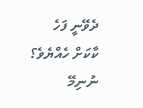ދެވޭނީ ފަހެ ކާކަށް ހެއްޔެވެ؟
ނުނިމޭ